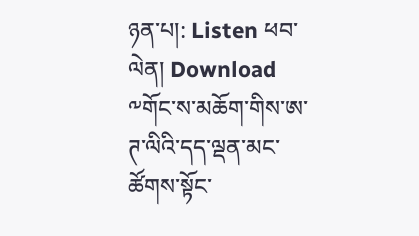ཉན་པ།: Listen ཕབ་ལེན། Download ༸གོང་ས་མཆོག་གིས་ཨ་ཊ་ལིའི་དད་ལྡན་མང་ཚོགས་སྟོང་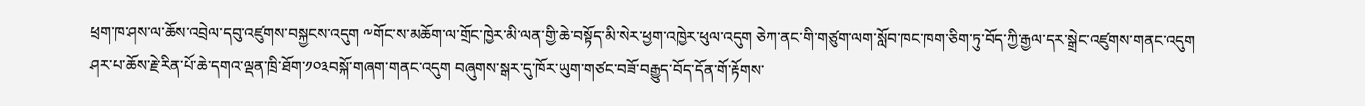ཕྲག་ཁ་ཤས་ལ་ཆོས་འབྲེལ་དབུ་འཛུགས་བསྐྱངས་འདུག ༸གོང་ས་མཆོག་ལ་གྲོང་ཁྱེར་མི་ལན་གྱི་ཆེ་བསྟོད་མི་སེར་ཕྱག་འཁྱེར་ཕུལ་འདུག ཅེཀ་ནང་གི་གཙུག་ལག་སློབ་ཁང་ཁག་ཅིག་ཏུ་བོད་ཀྱི་རྒྱལ་དར་སྒྲེང་འཛུགས་གནང་འདུག ཤར་པ་ཆོས་རྗེ་རིན་པོ་ཆེ་དགའ་ལྡན་ཁྲི་ཐོག་༡༠༣བསྐོ་གཞག་གནང་འདུག བཞུགས་སྒར་དུ་ཁོར་ཡུག་གཙང་བཟོ་བརྒྱུད་བོད་དོན་གོ་རྟོགས་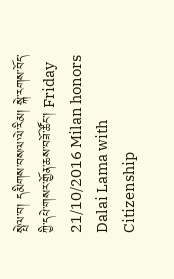སྤེལ་བ། དམིགས་བསལ་ལེ་རིམ། སྐེ་རགས་བོད་ཀྱི་དཔེ་གསར་གྱོན་ཆས་བཟོ་ཚོང་། Friday 21/10/2016 Milan honors Dalai Lama with Citizenship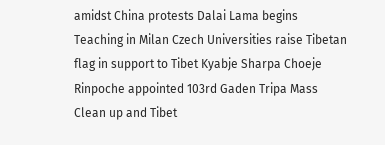amidst China protests Dalai Lama begins Teaching in Milan Czech Universities raise Tibetan flag in support to Tibet Kyabje Sharpa Choeje Rinpoche appointed 103rd Gaden Tripa Mass Clean up and Tibet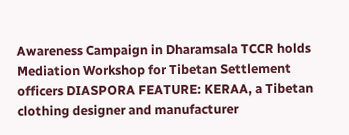Awareness Campaign in Dharamsala TCCR holds Mediation Workshop for Tibetan Settlement officers DIASPORA FEATURE: KERAA, a Tibetan clothing designer and manufacturer